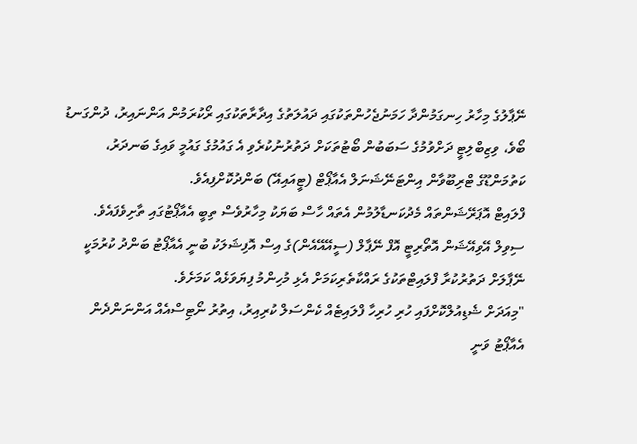ނޭޕާލުގެ މިހާރު ހިނގަމުންދާ ހަމަނުޖެހުންތަކުގައި ދައުލަތުގެ އިދާރާތަކުގައި ރޯކުރަމުން އަންނައިރު، ދުންގަނޑު ބޯވެ، ވިޒިބްލިޓީ ދަށްވުމުގެ ސަބަބުން ބޯޓުތަކަށް ދަތުރުނުކުރެވި އެ ގައުމުގެ ގައުމީ ވައިގެ ބަނދަރު، ކަތުމަންޑޫގެ ޓްރިބޫވާން އިންޓަނޭޝަނަލް އެއާޕޯޓް (ޓީއައިއޭ) ބަންދުކޮށްފިއެވެ.
ފްލައިޓް އޮޕަރޭޝަންތައް މެދުކަނޑާލުމުން އެތައް ހާސް ބަޔަކު މިހާރުވެސް ތިބީ އެއާޕޯޓުގައި ތާށިވެފައެވެ.
ސިވިލް އޭވިއޭޝަން އޮތޯރިޓީ އޮފް ނޭޕާލް (ސީއޭއޭއެން)ގެ އިސް އޮފިޝަލަކު ބުނީ އެއާޕޯޓު ބަންދު ކުރުމަކީ ނޭޕާލަށް ދަތުރުކުރާ ފްލައިޓްތަކުގެ ރައްކާތެރިކަމަށް އެޅި މުހިންމު ފިޔަވަޅެއް ކަމަށެވެ.
"މިއަދަށް ޝެޑިއުލްކޮށްފައި ހުރި ހުރިހާ ފްލައިޓެއް ކެންސަލް ކުރިއިރު، އިތުރު ނޯޓިސްއެއް އަންނަންދެން އެއާޕޯޓު ވަނީ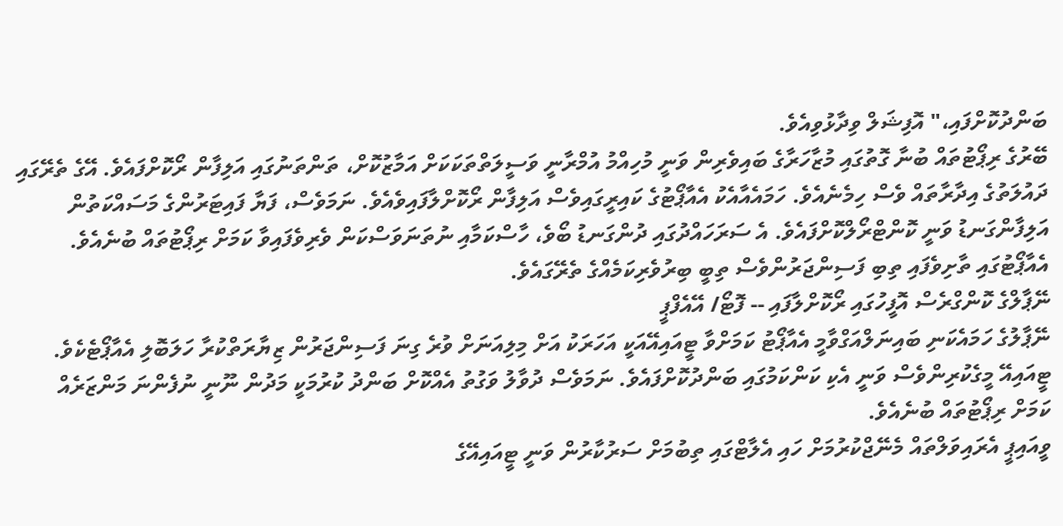ބަންދުކޮށްފައި،" އޮފިޝަލް ވިދާޅުވިއެވެ.
ބޭރުގެ ރިޕޯޓުތައް ބުނާ ގޮތުގައި މުޒާހަރާގެ ބައިވެރިން ވަނީ މުހިއްމު އުމްރާނީ ވަސީލަތްތަކަކަށް އަމާޒުކޮށް، ތަންތަނުގައި އަލިފާން ރޯކޮށްފައެވެ. އޭގެ ތެރޭގައި ދައުލަތުގެ އިދާރާތައް ވެސް ހިމެނެއެވެ. ހަމައެއާއެކު އެއާޕޯޓުގެ ކައިރީގައިވެސް އަލިފާން ރޯކޮށްލާފައިވެއެވެ. ނަމަވެސް، ފަޔާ ފައިޓަރުންގެ މަސައްކަތުން އަލިފާންގަނޑު ވަނީ ކޮންޓްރޯލްކޮށްފައެވެ. އެ ސަރަހައްދުގައި ދުންގަނޑު ބޯވެ، ހާސްކަމާއި ނުތަނަވަސްކަން ވެރިވެފައިވާ ކަމަށް ރިޕޯޓުތައް ބުނެއެވެ.
އެއާޕޯޓުގައި ތާށިވެފައި ތިބި ފަސިންޖަރުންވެސް ތިބީ ބިރުވެރިކަމެއްގެ ތެރޭގައެވެ.
ނޭޕާލްގެ ކޮންގްރެސް އޮފީހުގައި ރޯކޮށްލާފައި -- ފޮޓޯ/ އޭއެފްޕީ
ނޭޕާލުގެ ހަމައެކަނި ބައިނަލްއަގްވާމީ އެއާޕޯޓު ކަމަށްވާ ޓީއައިއޭއަކީ އަހަރަކު އަށް މިލިއަނަށް ވުރެ ގިނަ ފަސިންޖަރުން ޒިޔާރަތްކުރާ ހަލަބޮލި އެއާޕޯޓެކެވެ. ޓީއައިއޭ މީގެކުރިންވެސް ވަނީ އެކި ކަންކަމުގައި ބަންދުކޮށްފައެވެ. ނަމަވެސް ދުވާލު ވަގުތު އެއްކޮށް ބަންދު ކުރުމަކީ މަދުން ނޫނީ ނުފެންނަ މަންޒަރެއް ކަމަށް ރިޕޯޓުތައް ބުނެއެވެ.
ވީއައިޕީ އެރައިވަލްތައް މެނޭޖްކުރުމަށް ހައި އެލާޓްގައި ތިބުމަށް ސަރުކާރުން ވަނީ ޓީއައިއޭގެ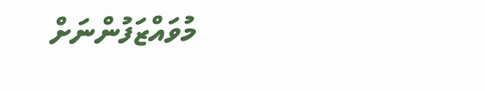މުވައްޒަފުންނަށް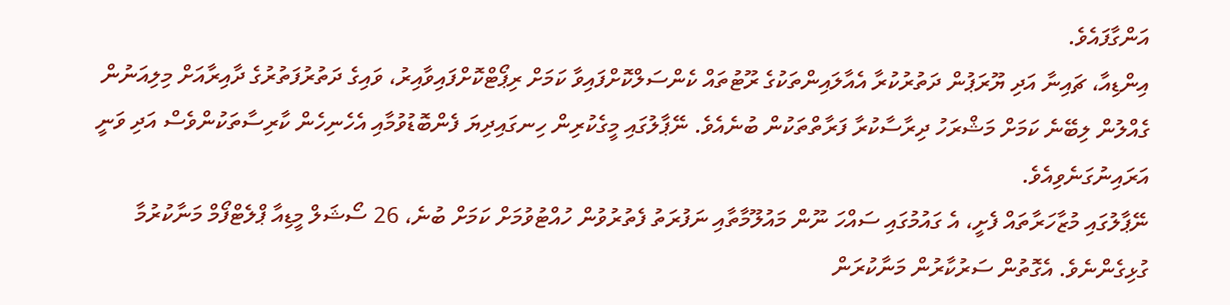އަންގާފައެވެ.
އިންޑިއާ، ޗައިނާ އަދި ޔޫރަޕުން ދަތުރުކުރާ އެއާލައިންތަކުގެ ރޫޓުތައް ކެންސަލްކޮށްފައިވާ ކަމަށް ރިޕޯޓްކޮށްފައިވާއިރު، ވައިގެ ދަތުރުފަތުރުގެ ދާއިރާއަށް މިލިއަނުން ގެއްލުން ލިބޭނެ ކަމަށް މަޝްރަހު ދިރާސާކުރާ ފަރާތްތަކުން ބުނެއެވެ. ނޭޕާލުގައި މީގެކުރިން ހިނގައިދިޔަ ފެންބޮޑުވުމާއި އެހެނިހެން ކާރިސާތަކުންވެސް އަދި ވަނީ އަރައިނުގަނެވިއެވެ.
ނޭޕާލުގައި މުޒާހަރާތައް ފެށީ، އެ ގައުމުގައި ސައްހަ ނޫން މައުލޫމާތާއި ނަފުރަތު ފެތުރުވުން ހުއްޓުވުމަށް ކަމަށް ބުނެ، 26 ސޯޝަލް މީޑިއާ ޕްލެޓްފޯމް މަނާކުރުމާ ގުޅިގެންނެވެ. އެގޮތުން ސަރުކާރުން މަނާކުރަން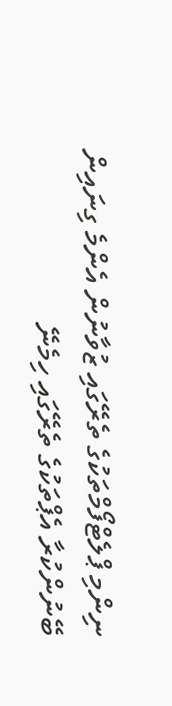ނިންމި ޕްލެޓްފޯމްތަކުގެ ތެރޭގައި ޒުވާނުން އެންމެ ގިނައިން ބޭނުންކުރާ އެޕްތަކުގެ ތެރޭގައި ހިމެނޭ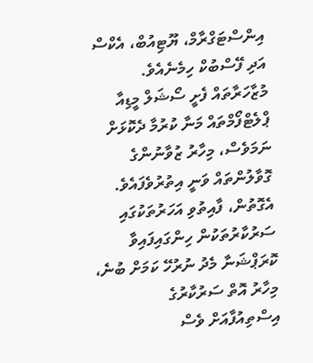އިންސްޓަގްރާމް، ޔޫޓިއުބް، އެކްސް އަދި ފޭސްބުކް ހިމެނެއެވެ.
މުޒާހަރާތައް ފެށީ ސޯޝަލް މީޑިއާ ޕްލެޓްފޯމްތައް މަނާ ކުރުމާ ދެކޮޅަށް ނަމަވެސް، މިހާރު ޒުވާނުންގެ ގޮވާލުންތައް ވަނީ އިތުރުވެފައެވެ. އެގޮތުން، ފާއިތުވި އަހަރުތަކުގައި ސަރުކާރުތަކުން ހިންގައިފައިވާ ކޮރަޕްޝަނާ މެދު ނުރުހޭ ކަމަށް ބުނެ، މިހާރު އޮތް ސަރުކާރުގެ އިސްތިއުފާއަށް ވެސް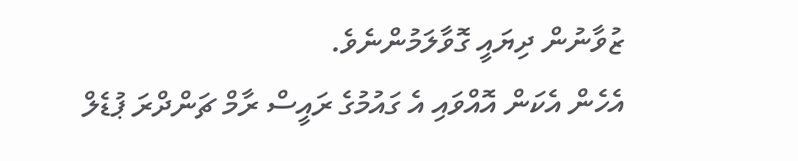ޒުވާނުން ދިޔައީ ގޮވާލަމުންނެވެ.
އެހެން އެކަން އޮއްވައި އެ ގައުމުގެ ރައީސް ރާމް ޗަންދްރަ ޕުޑެލް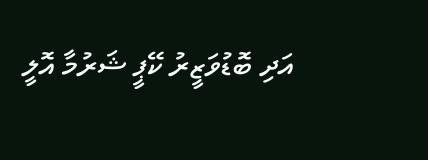އަދި ބޮޑުވަޒީރު ކޭޕީ ޝަރުމާ އޮލީ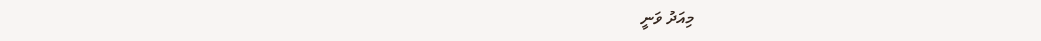މިއަދު ވަނީ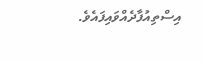އިސްތިއުފާދެއްވައިފައެވެ.